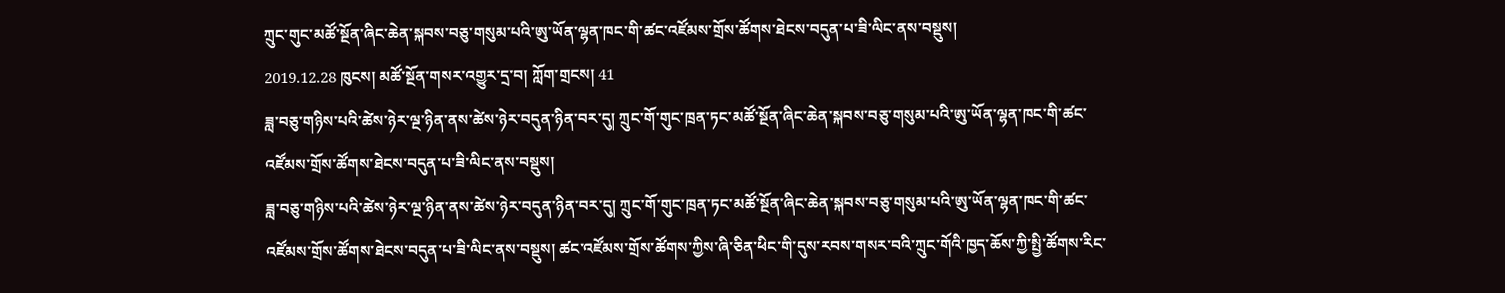ཀྲུང་གུང་མཚོ་སྔོན་ཞིང་ཆེན་སྐབས་བཅུ་གསུམ་པའི་ཨུ་ཡོན་ལྷན་ཁང་གི་ཚང་འཛོམས་གྲོས་ཚོགས་ཐེངས་བདུན་པ་ཟི་ལིང་ནས་བསྡུས།
2019.12.28 ཁུངས། མཚོ་སྔོན་གསར་འགྱུར་དྲ་བ། ཀློག་གྲངས། 41
ཟླ་བཅུ་གཉིས་པའི་ཚེས་ཉེར་ལྔ་ཉིན་ནས་ཚེས་ཉེར་བདུན་ཉིན་བར་དུ། ཀྲུང་གོ་གུང་ཁྲན་ཏང་མཚོ་སྔོན་ཞིང་ཆེན་སྐབས་བཅུ་གསུམ་པའི་ཨུ་ཡོན་ལྷན་ཁང་གི་ཚང་འཛོམས་གྲོས་ཚོགས་ཐེངས་བདུན་པ་ཟི་ལིང་ནས་བསྡུས།
ཟླ་བཅུ་གཉིས་པའི་ཚེས་ཉེར་ལྔ་ཉིན་ནས་ཚེས་ཉེར་བདུན་ཉིན་བར་དུ། ཀྲུང་གོ་གུང་ཁྲན་ཏང་མཚོ་སྔོན་ཞིང་ཆེན་སྐབས་བཅུ་གསུམ་པའི་ཨུ་ཡོན་ལྷན་ཁང་གི་ཚང་འཛོམས་གྲོས་ཚོགས་ཐེངས་བདུན་པ་ཟི་ལིང་ནས་བསྡུས། ཚང་འཛོམས་གྲོས་ཚོགས་ཀྱིས་ཞི་ཅིན་ཕིང་གི་དུས་རབས་གསར་བའི་ཀྲུང་གོའི་ཁྱད་ཆོས་ཀྱི་སྤྱི་ཚོགས་རིང་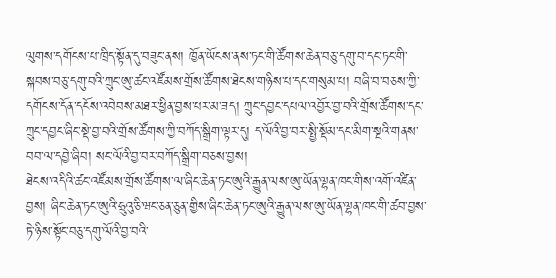ལུགས་དགོངས་པ་ཁྲིད་སྟོན་དུ་བཟུང་ནས། ཁྱོན་ཡོངས་ནས་ཏང་གི་ཚོགས་ཆེན་བཅུ་དགུ་བ་དང་ཏང་གི་སྐབས་བཅུ་དགུ་བའི་ཀྲུང་ཨུ་ཚང་འཛོམས་གྲོས་ཚོགས་ཐེངས་གཉིས་པ་དང་གསུམ་པ། བཞི་བ་བཅས་ཀྱི་དགོངས་དོན་དངོས་འབེབས་མཐར་ཕྱིན་བྱས་པར་མ་ཟད། ཀྲུང་དབྱང་དཔལ་འབྱོར་བྱ་བའི་གྲོས་ཚོགས་དང་ཀྲུང་དབྱང་ཞིང་སྡེ་བྱ་བའི་གྲོས་ཚོགས་ཀྱི་བཀོད་སྒྲིག་ལྟར་དུ། ད་ལོའི་བྱ་བར་སྤྱི་སྡོམ་དང་མིག་སྔའི་གནས་བབ་ལ་དབྱེ་ཞིབ། སང་ལོའི་བྱ་བར་བཀོད་སྒྲིག་བཅས་བྱས།
ཐེངས་འདིའི་ཚང་འཛོམས་གྲོས་ཚོགས་ལ་ཞིང་ཆེན་ཏང་ཨུའི་རྒྱུན་ལས་ཨུ་ཡོན་ལྷན་ཁང་གིས་འགོ་འཛིན་བྱས། ཞིང་ཆེན་ཏང་ཨུའི་ཧྲུའུ་ཅི་ཝང་ཅན་ཅུན་གྱིས་ཞིང་ཆེན་ཏང་ཨུའི་རྒྱུན་ལས་ཨུ་ཡོན་ལྷན་ཁང་གི་ཚབ་བྱས་ཏེ་ཉིས་སྟོང་བཅུ་དགུ་ལོའི་བྱ་བའི་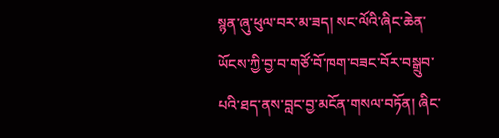སྙན་ཞུ་ཕུལ་བར་མ་ཟད། སང་ལོའི་ཞིང་ཆེན་ཡོངས་ཀྱི་བྱ་བ་གཙོ་བོ་ཁག་བཟང་བོར་བསྒྲུབ་པའི་ཐད་ནས་བླང་བྱ་མངོན་གསལ་བཏོན། ཞིང་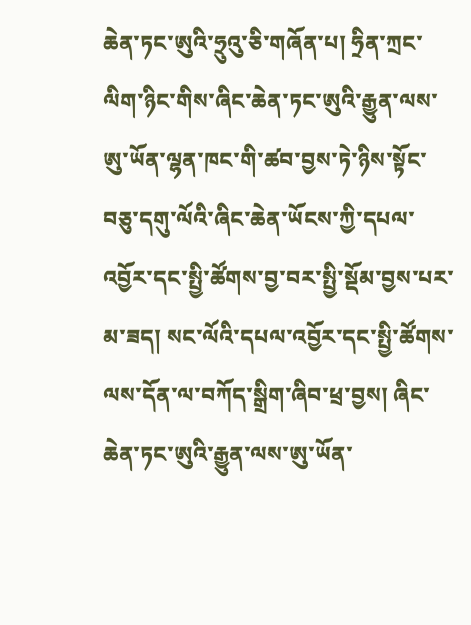ཆེན་ཏང་ཨུའི་ཧྲུའུ་ཅི་གཞོན་པ། ཧྲིན་ཀྲང་ལིག་ཉིང་གིས་ཞིང་ཆེན་ཏང་ཨུའི་རྒྱུན་ལས་ཨུ་ཡོན་ལྷན་ཁང་གི་ཚབ་བྱས་ཏེ་ཉིས་སྟོང་བཅུ་དགུ་ལོའི་ཞིང་ཆེན་ཡོངས་ཀྱི་དཔལ་འབྱོར་དང་སྤྱི་ཚོགས་བྱ་བར་སྤྱི་སྡོམ་བྱས་པར་མ་ཟད། སང་ལོའི་དཔལ་འབྱོར་དང་སྤྱི་ཚོགས་ལས་དོན་ལ་བཀོད་སྒྲིག་ཞིབ་ཕྲ་བྱས། ཞིང་ཆེན་ཏང་ཨུའི་རྒྱུན་ལས་ཨུ་ཡོན་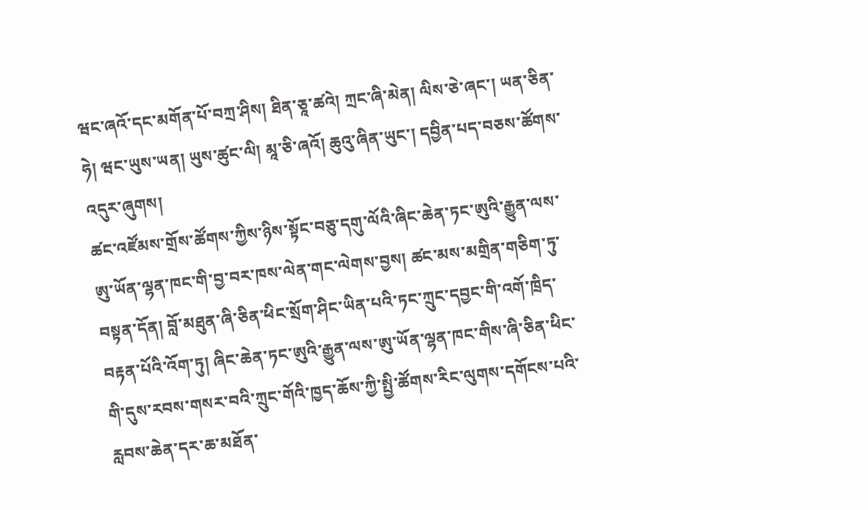ཝང་ཞའོ་དང་མགོན་པོ་བཀྲ་ཤིས། ཐིན་ཅཱ་ཚའེ། ཀྲང་ཞི་མེན། ལིས་ཅེ་ཞང་། ཡན་ཅིན་ཧེ། ཝང་ཡུས་ཡན། ཡུས་ཚུང་ལི། མཱ་ཅི་ཞའོ། ཆུའུ་ཞིན་ཡུང་། དབྱིན་པད་བཅས་ཚོགས་འདུར་ཞུགས།
ཚང་འཛོམས་གྲོས་ཚོགས་ཀྱིས་ཉིས་སྟོང་བཅུ་དགུ་ལོའི་ཞིང་ཆེན་ཏང་ཨུའི་རྒྱུན་ལས་ཨུ་ཡོན་ལྷན་ཁང་གི་བྱ་བར་ཁས་ལེན་གང་ལེགས་བྱས། ཚང་མས་མགྲིན་གཅིག་ཏུ་བསྟན་དོན། བློ་མཐུན་ཞི་ཅིན་ཕིང་སྲོག་ཤིང་ཡིན་པའི་ཏང་ཀྲུང་དབྱང་གི་འགོ་ཁྲིད་བརྟན་པོའི་འོག་ཏུ། ཞིང་ཆེན་ཏང་ཨུའི་རྒྱུན་ལས་ཨུ་ཡོན་ལྷན་ཁང་གིས་ཞི་ཅིན་ཕིང་གི་དུས་རབས་གསར་བའི་ཀྲུང་གོའི་ཁྱད་ཆོས་ཀྱི་སྤྱི་ཚོགས་རིང་ལུགས་དགོངས་པའི་རླབས་ཆེན་དར་ཆ་མཐོན་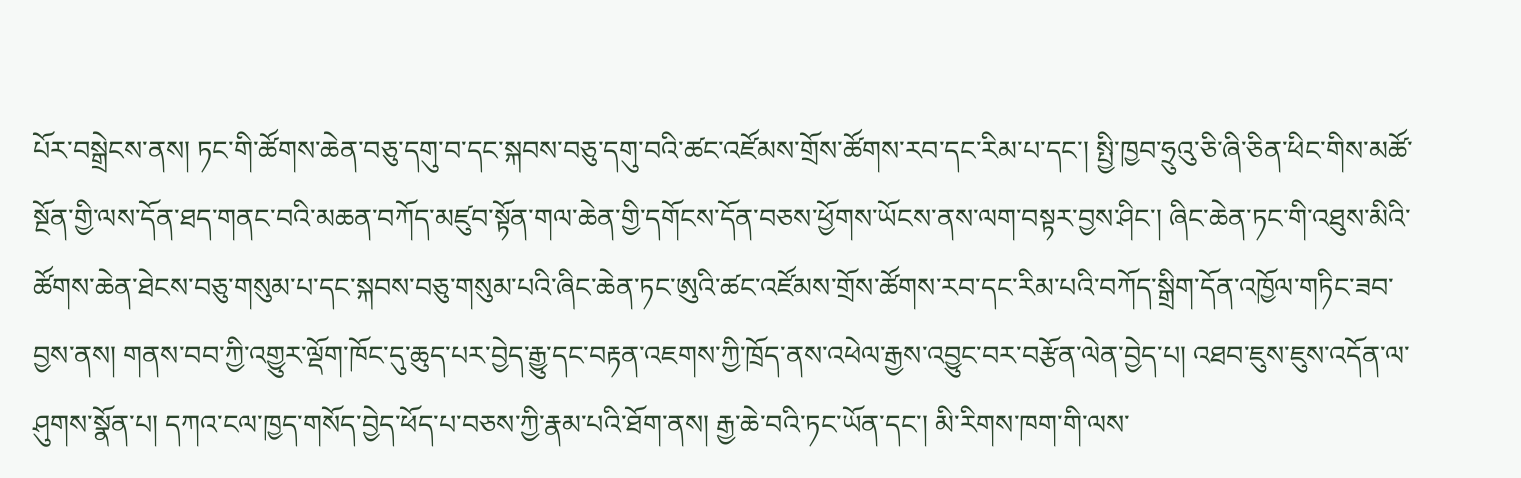པོར་བསྒྲེངས་ནས། ཏང་གི་ཚོགས་ཆེན་བཅུ་དགུ་བ་དང་སྐབས་བཅུ་དགུ་བའི་ཚང་འཛོམས་གྲོས་ཚོགས་རབ་དང་རིམ་པ་དང་། སྤྱི་ཁྱབ་ཧྲུའུ་ཅི་ཞི་ཅིན་ཕིང་གིས་མཚོ་སྔོན་གྱི་ལས་དོན་ཐད་གནང་བའི་མཆན་བཀོད་མཛུབ་སྟོན་གལ་ཆེན་གྱི་དགོངས་དོན་བཅས་ཕྱོགས་ཡོངས་ནས་ལག་བསྟར་བྱས་ཤིང་། ཞིང་ཆེན་ཏང་གི་འཐུས་མིའི་ཚོགས་ཆེན་ཐེངས་བཅུ་གསུམ་པ་དང་སྐབས་བཅུ་གསུམ་པའི་ཞིང་ཆེན་ཏང་ཨུའི་ཚང་འཛོམས་གྲོས་ཚོགས་རབ་དང་རིམ་པའི་བཀོད་སྒྲིག་དོན་འཁྱོལ་གཏིང་ཟབ་བྱས་ནས། གནས་བབ་ཀྱི་འགྱུར་ལྡོག་ཁོང་དུ་ཆུད་པར་བྱེད་རྒྱུ་དང་བརྟན་འཇགས་ཀྱི་ཁྲོད་ནས་འཕེལ་རྒྱས་འབྱུང་བར་བརྩོན་ལེན་བྱེད་པ། འཐབ་ཇུས་ཇུས་འདོན་ལ་ཤུགས་སྣོན་པ། དཀའ་ངལ་ཁྱད་གསོད་བྱེད་ཕོད་པ་བཅས་ཀྱི་རྣམ་པའི་ཐོག་ནས། རྒྱ་ཆེ་བའི་ཏང་ཡོན་དང་། མི་རིགས་ཁག་གི་ལས་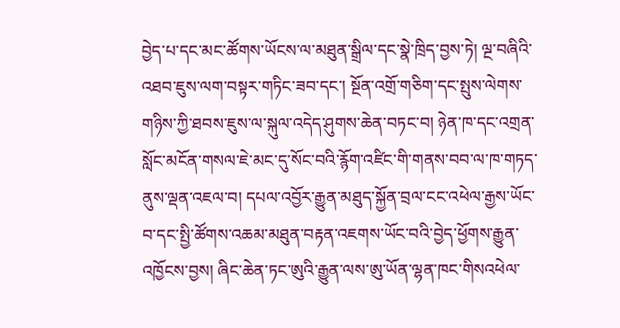བྱེད་པ་དང་མང་ཚོགས་ཡོངས་ལ་མཐུན་སྒྲིལ་དང་སྣེ་ཁྲིད་བྱས་ཏེ། ལྔ་བཞིའི་འཐབ་ཇུས་ལག་བསྟར་གཏིང་ཟབ་དང་། སྔོན་འགྲོ་གཅིག་དང་སྤུས་ལེགས་གཉིས་ཀྱི་ཐབས་ཇུས་ལ་སྐུལ་འདེད་ཤུགས་ཆེན་བཏང་བ། ཉེན་ཁ་དང་འགྲན་སློང་མངོན་གསལ་ཇེ་མང་དུ་སོང་བའི་རྙོག་འཛིང་གི་གནས་བབ་ལ་ཁ་གཏད་ནུས་ལྡན་འཇལ་བ། དཔལ་འབྱོར་རྒྱུན་མཐུད་སྐྱོན་བྲལ་ངང་འཕེལ་རྒྱས་ཡོང་བ་དང་སྤྱི་ཚོགས་འཆམ་མཐུན་བརྟན་འཇགས་ཡོང་བའི་བྱེད་ཕྱོགས་རྒྱུན་འཁྱོངས་བྱས། ཞིང་ཆེན་ཏང་ཨུའི་རྒྱུན་ལས་ཨུ་ཡོན་ལྷན་ཁང་གིསའཕེལ་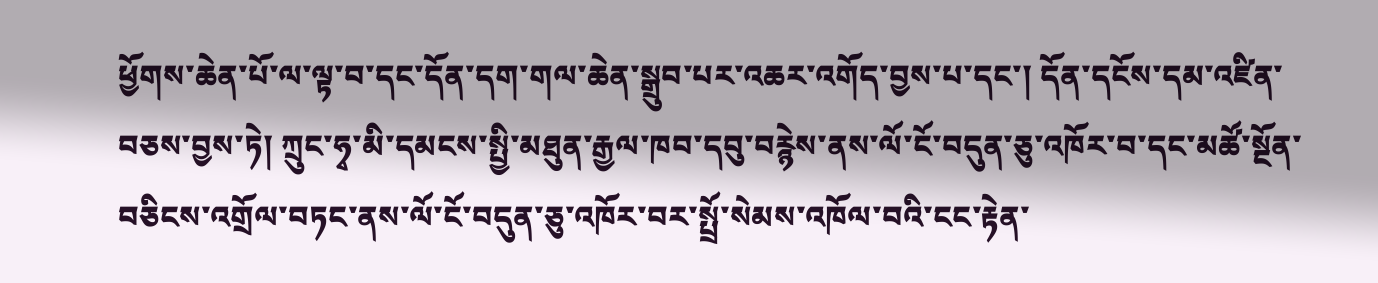ཕྱོགས་ཆེན་པོ་ལ་ལྟ་བ་དང་དོན་དག་གལ་ཆེན་སྒྲུབ་པར་འཆར་འགོད་བྱས་པ་དང་། དོན་དངོས་དམ་འཛིན་བཅས་བྱས་ཏེ། ཀྲུང་ཧྭ་མི་དམངས་སྤྱི་མཐུན་རྒྱལ་ཁབ་དབུ་བརྙེས་ནས་ལོ་ངོ་བདུན་ཅུ་འཁོར་བ་དང་མཚོ་སྔོན་བཅིངས་འགྲོལ་བཏང་ནས་ལོ་ངོ་བདུན་ཅུ་འཁོར་བར་སྤྲོ་སེམས་འཁོལ་བའི་ངང་རྟེན་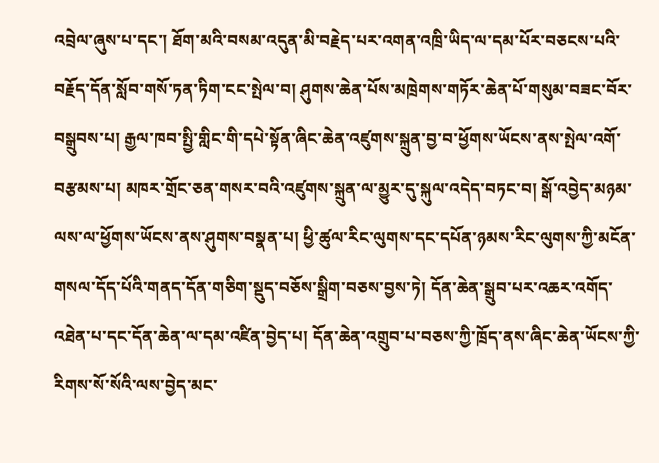འབྲེལ་ཞུས་པ་དང་། ཐོག་མའི་བསམ་འདུན་མི་བརྗེད་པར་འགན་འཁྲི་ཡིད་ལ་དམ་པོར་བཅངས་པའི་བརྗོད་དོན་སློབ་གསོ་ཏན་ཏིག་ངང་སྤེལ་བ། ཤུགས་ཆེན་པོས་མཁྲེགས་གཏོར་ཆེན་པོ་གསུམ་བཟང་བོར་བསྒྲུབས་པ། རྒྱལ་ཁབ་སྤྱི་གླིང་གི་དཔེ་སྟོན་ཞིང་ཆེན་འཛུགས་སྐྲུན་བྱ་བ་ཕྱོགས་ཡོངས་ནས་སྤེལ་འགོ་བརྩམས་པ། མཁར་གྲོང་ཅན་གསར་བའི་འཛུགས་སྐྲུན་ལ་མྱུར་དུ་སྐུལ་འདེད་བཏང་བ། སྒོ་འབྱེད་མཉམ་ལས་ལ་ཕྱོགས་ཡོངས་ནས་ཤུགས་བསྣན་པ། ཕྱི་ཚུལ་རིང་ལུགས་དང་དཔོན་ཉམས་རིང་ལུགས་ཀྱི་མངོན་གསལ་དོད་པོའི་གནད་དོན་གཅིག་སྡུད་བཅོས་སྒྲིག་བཅས་བྱས་ཏེ། དོན་ཆེན་སྒྲུབ་པར་འཆར་འགོད་འཐེན་པ་དང་དོན་ཆེན་ལ་དམ་འཛིན་བྱེད་པ། དོན་ཆེན་འགྲུབ་པ་བཅས་ཀྱི་ཁྲོད་ནས་ཞིང་ཆེན་ཡོངས་ཀྱི་རིགས་སོ་སོའི་ལས་བྱེད་མང་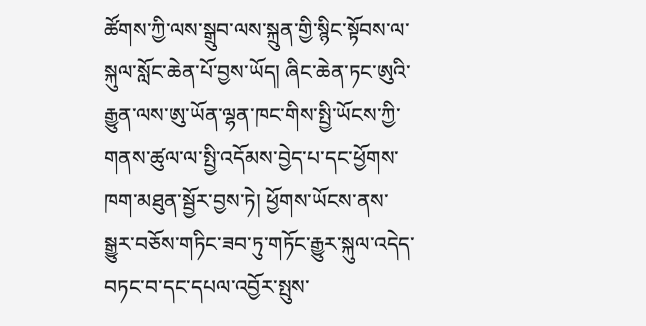ཚོགས་ཀྱི་ལས་སྒྲུབ་ལས་སྐྲུན་གྱི་སྙིང་སྟོབས་ལ་སྐུལ་སློང་ཆེན་པོ་བྱས་ཡོད། ཞིང་ཆེན་ཏང་ཨུའི་རྒྱུན་ལས་ཨུ་ཡོན་ལྷན་ཁང་གིས་སྤྱི་ཡོངས་ཀྱི་གནས་ཚུལ་ལ་སྤྱི་འདོམས་བྱེད་པ་དང་ཕྱོགས་ཁག་མཐུན་སྦྱོར་བྱས་ཏེ། ཕྱོགས་ཡོངས་ནས་སྒྱུར་བཅོས་གཏིང་ཟབ་ཏུ་གཏོང་རྒྱུར་སྐུལ་འདེད་བཏང་བ་དང་དཔལ་འབྱོར་སྤུས་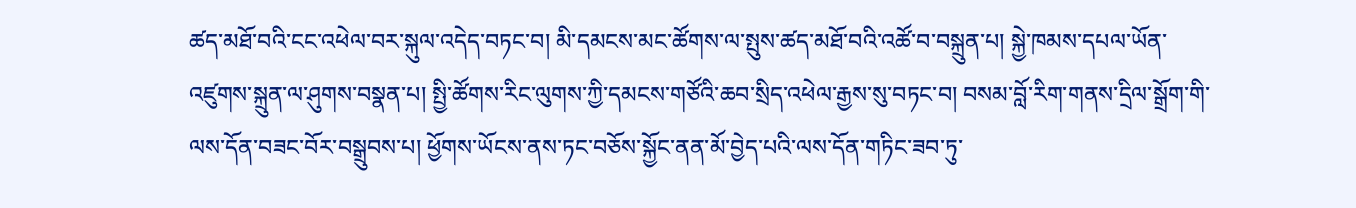ཚད་མཐོ་བའི་ངང་འཕེལ་བར་སྐུལ་འདེད་བཏང་བ། མི་དམངས་མང་ཚོགས་ལ་སྤུས་ཚད་མཐོ་བའི་འཚོ་བ་བསྐྲུན་པ། སྐྱེ་ཁམས་དཔལ་ཡོན་འཛུགས་སྐྲུན་ལ་ཤུགས་བསྣན་པ། སྤྱི་ཚོགས་རིང་ལུགས་ཀྱི་དམངས་གཙོའི་ཆབ་སྲིད་འཕེལ་རྒྱས་སུ་བཏང་བ། བསམ་བློ་རིག་གནས་དྲིལ་སྒྲོག་གི་ལས་དོན་བཟང་བོར་བསྒྲུབས་པ། ཕྱོགས་ཡོངས་ནས་ཏང་བཅོས་སྐྱོང་ནན་མོ་བྱེད་པའི་ལས་དོན་གཏིང་ཟབ་ཏུ་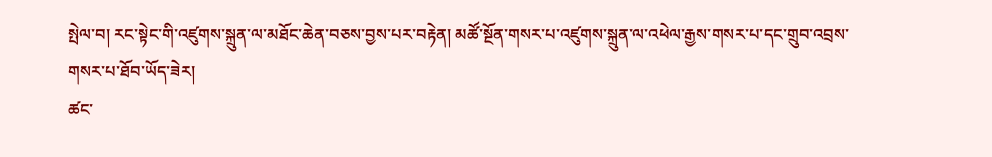སྤེལ་བ། རང་སྟེང་གི་འཛུགས་སྐྲུན་ལ་མཐོང་ཆེན་བཅས་བྱས་པར་བརྟེན། མཚོ་སྔོན་གསར་པ་འཛུགས་སྐྲུན་ལ་འཕེལ་རྒྱས་གསར་པ་དང་གྲུབ་འབྲས་གསར་པ་ཐོབ་ཡོད་ཟེར།
ཚང་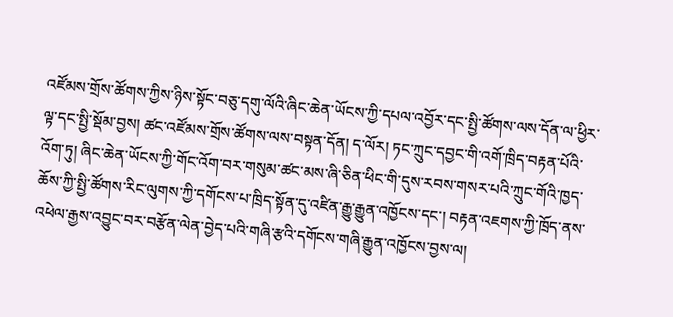འཛོམས་གྲོས་ཚོགས་ཀྱིས་ཉིས་སྟོང་བཅུ་དགུ་ལོའི་ཞིང་ཆེན་ཡོངས་ཀྱི་དཔལ་འབྱོར་དང་སྤྱི་ཚོགས་ལས་དོན་ལ་ཕྱིར་ལྟ་དང་སྤྱི་སྡོམ་བྱས། ཚང་འཛོམས་གྲོས་ཚོགས་ལས་བསྟན་དོན། ད་ལོར། ཏང་ཀྲུང་དབྱང་གི་འགོ་ཁྲིད་བརྟན་པོའི་འོག་ཏུ། ཞིང་ཆེན་ཡོངས་ཀྱི་གོང་འོག་བར་གསུམ་ཚང་མས་ཞི་ཅིན་ཕིང་གི་དུས་རབས་གསར་པའི་ཀྲུང་གོའི་ཁྱད་ཆོས་ཀྱི་སྤྱི་ཚོགས་རིང་ལུགས་ཀྱི་དགོངས་པ་ཁྲིད་སྟོན་དུ་འཛིན་རྒྱུ་རྒྱུན་འཁྱོངས་དང་། བརྟན་འཇགས་ཀྱི་ཁྲོད་ནས་འཕེལ་རྒྱས་འབྱུང་བར་བརྩོན་ལེན་བྱེད་པའི་གཞི་རྩའི་དགོངས་གཞི་རྒྱུན་འཁྱོངས་བྱས་ལ།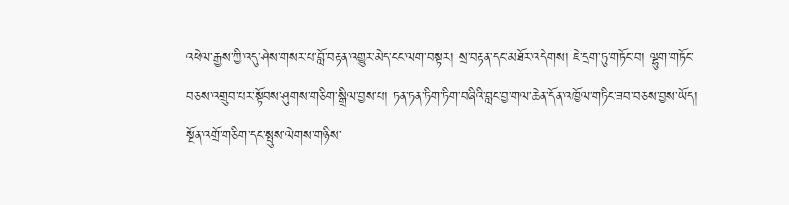འཕེལ་རྒྱས་ཀྱི་འདུ་ཤེས་གསར་པ་བློ་བརྟན་འགྱུར་མེད་ངང་ལག་བསྟར། སྲ་བརྟན་དང་མཐོར་འདེགས། ཇེ་དྲག་ཏུ་གཏོང་བ། ལྷུག་གཏོང་བཅས་འགྲུབ་པར་སྟོབས་ཤུགས་གཅིག་སྒྲིལ་བྱས་པ། ཏན་ཏན་ཏིག་ཏིག་བཞིའི་བླང་བྱ་གལ་ཆེན་དོན་འཁྱོལ་གཏིང་ཟབ་བཅས་བྱས་ཡོད། སྔོན་འགྲོ་གཅིག་དང་སྤུས་ལེགས་གཉིས་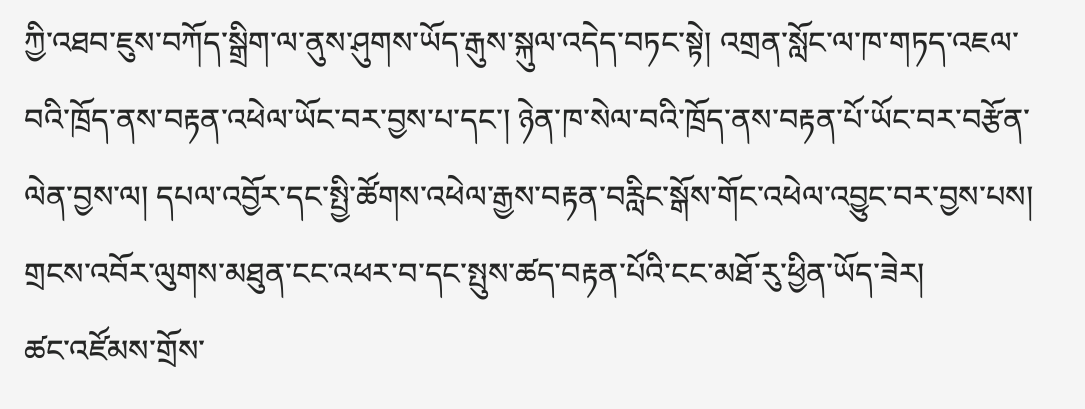ཀྱི་འཐབ་ཇུས་བཀོད་སྒྲིག་ལ་ནུས་ཤུགས་ཡོད་རྒུས་སྐུལ་འདེད་བཏང་སྟེ། འགྲན་སློང་ལ་ཁ་གཏད་འཇལ་བའི་ཁྲོད་ནས་བརྟན་འཕེལ་ཡོང་བར་བྱས་པ་དང་། ཉེན་ཁ་སེལ་བའི་ཁྲོད་ནས་བརྟན་པོ་ཡོང་བར་བརྩོན་ལེན་བྱས་ལ། དཔལ་འབྱོར་དང་སྤྱི་ཚོགས་འཕེལ་རྒྱས་བརྟན་བརླིང་སྒོས་གོང་འཕེལ་འབྱུང་བར་བྱས་པས། གྲངས་འབོར་ལུགས་མཐུན་ངང་འཕར་བ་དང་སྤུས་ཚད་བརྟན་པོའི་ངང་མཐོ་རུ་ཕྱིན་ཡོད་ཟེར།
ཚང་འཛོམས་གྲོས་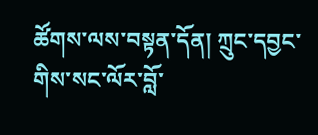ཚོགས་ལས་བསྟན་དོན། ཀྲུང་དབྱང་གིས་སང་ལོར་བློ་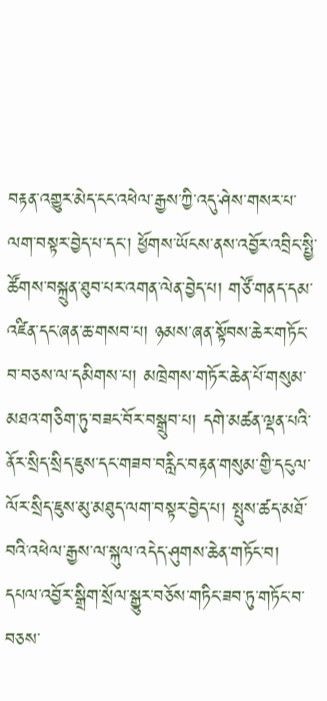བརྟན་འགྱུར་མེད་ངང་འཕེལ་རྒྱས་ཀྱི་འདུ་ཤེས་གསར་པ་ལག་བསྟར་བྱེད་པ་དང་། ཕྱོགས་ཡོངས་ནས་འབྱོར་འབྲིང་སྤྱི་ཚོགས་བསྐྲུན་ཐུབ་པར་འགན་ལེན་བྱེད་པ། གཙོ་གནད་དམ་འཛིན་དང་ཞན་ཆ་གསབ་པ། ཉམས་ཞན་སྟོབས་ཆེར་གཏོང་བ་བཅས་ལ་དམིགས་པ། མཁྲེགས་གཏོར་ཆེན་པོ་གསུམ་མཐའ་གཅིག་ཏུ་བཟང་བོར་བསྒྲུབ་པ། དགེ་མཚན་ལྡན་པའི་ནོར་སྲིད་སྲིད་ཇུས་དང་གཟབ་བརླིང་བརྟན་གསུམ་གྱི་དངུལ་ལོར་སྲིད་ཇུས་མུ་མཐུད་ལག་བསྟར་བྱེད་པ། སྤུས་ཚད་མཐོ་བའི་འཕེལ་རྒྱས་ལ་སྐུལ་འདེད་ཤུགས་ཆེན་གཏོང་བ། དཔལ་འབྱོར་སྒྲིག་སྲོལ་སྒྱུར་བཅོས་གཏིང་ཟབ་ཏུ་གཏོང་བ་བཅས་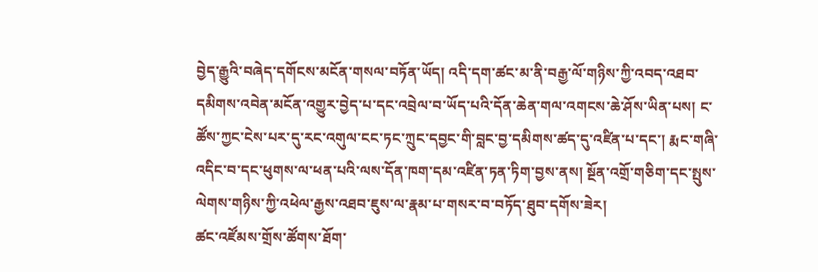བྱེད་རྒྱུའི་བཞེད་དགོངས་མངོན་གསལ་བཏོན་ཡོད། འདི་དག་ཚང་མ་ནི་བརྒྱ་ལོ་གཉིས་ཀྱི་འབད་འཐབ་དམིགས་འབེན་མངོན་འགྱུར་བྱེད་པ་དང་འབྲེལ་བ་ཡོད་པའི་དོན་ཆེན་གལ་འགངས་ཆེ་ཤོས་ཡིན་པས། ང་ཚོས་ཀྱང་ངེས་པར་དུ་རང་འགུལ་ངང་ཏང་ཀྲུང་དབྱང་གི་བླང་བྱ་དམིགས་ཚད་དུ་འཛིན་པ་དང་། རྨང་གཞི་འདིང་བ་དང་ཕུགས་ལ་ཕན་པའི་ལས་དོན་ཁག་དམ་འཛིན་ཏན་ཏིག་བྱས་ནས། སྔོན་འགྲོ་གཅིག་དང་སྤུས་ལེགས་གཉིས་ཀྱི་འཕེལ་རྒྱས་འཐབ་ཇུས་ལ་རྣམ་པ་གསར་བ་བཏོད་ཐུབ་དགོས་ཟེར།
ཚང་འཛོམས་གྲོས་ཚོགས་ཐོག་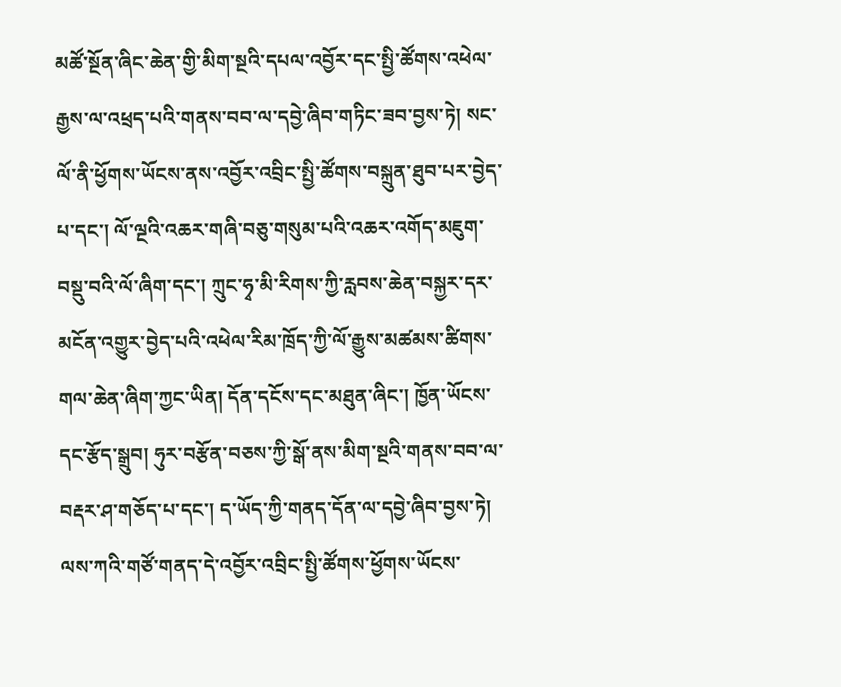མཚོ་སྔོན་ཞིང་ཆེན་གྱི་མིག་སྔའི་དཔལ་འབྱོར་དང་སྤྱི་ཚོགས་འཕེལ་རྒྱས་ལ་འཕྲད་པའི་གནས་བབ་ལ་དབྱེ་ཞིབ་གཏིང་ཟབ་བྱས་ཏེ། སང་ལོ་ནི་ཕྱོགས་ཡོངས་ནས་འབྱོར་འབྲིང་སྤྱི་ཚོགས་བསྐྲུན་ཐུབ་པར་བྱེད་པ་དང་། ལོ་ལྔའི་འཆར་གཞི་བཅུ་གསུམ་པའི་འཆར་འགོད་མཇུག་བསྡུ་བའི་ལོ་ཞིག་དང་། ཀྲུང་ཧྭ་མི་རིགས་ཀྱི་རླབས་ཆེན་བསྐྱར་དར་མངོན་འགྱུར་བྱེད་པའི་འཕེལ་རིམ་ཁྲོད་ཀྱི་ལོ་རྒྱུས་མཚམས་ཚིགས་གལ་ཆེན་ཞིག་ཀྱང་ཡིན། དོན་དངོས་དང་མཐུན་ཞིང་། ཁྱོན་ཡོངས་དང་རྩོད་སྒྲུབ། ཧུར་བརྩོན་བཅས་ཀྱི་སྒོ་ནས་མིག་སྔའི་གནས་བབ་ལ་བརྡར་ཤ་གཅོད་པ་དང་། ད་ཡོད་ཀྱི་གནད་དོན་ལ་དབྱེ་ཞིབ་བྱས་ཏེ། ལས་ཀའི་གཙོ་གནད་དེ་འབྱོར་འབྲིང་སྤྱི་ཚོགས་ཕྱོགས་ཡོངས་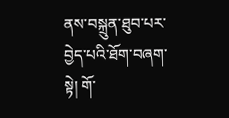ནས་བསྐྲུན་ཐུབ་པར་བྱེད་པའི་ཐོག་བཞག་སྟེ། གོ་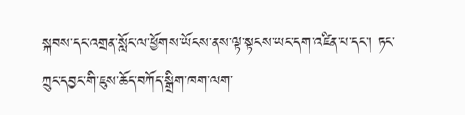སྐབས་དང་འགྲན་སློང་ལ་ཕྱོགས་ཡོངས་ནས་ལྟ་སྟངས་ཡང་དག་འཛིན་པ་དང་། ཏང་ཀྲུང་དབྱང་གི་ཇུས་ཆོད་བཀོད་སྒྲིག་ཁག་ལག་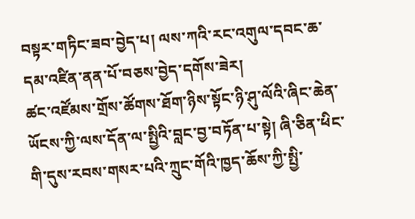བསྟར་གཏིང་ཟབ་བྱེད་པ། ལས་ཀའི་རང་འགུལ་དབང་ཆ་དམ་འཛིན་ནན་པོ་བཅས་བྱེད་དགོས་ཟེར།
ཚང་འཛོམས་གྲོས་ཚོགས་ཐོག་ཉིས་སྟོང་ཉི་ཤུ་ལོའི་ཞིང་ཆེན་ཡོངས་ཀྱི་ལས་དོན་ལ་སྤྱིའི་བླང་བྱ་བཏོན་པ་སྟེ། ཞི་ཅིན་ཕིང་གི་དུས་རབས་གསར་པའི་ཀྲུང་གོའི་ཁྱད་ཆོས་ཀྱི་སྤྱི་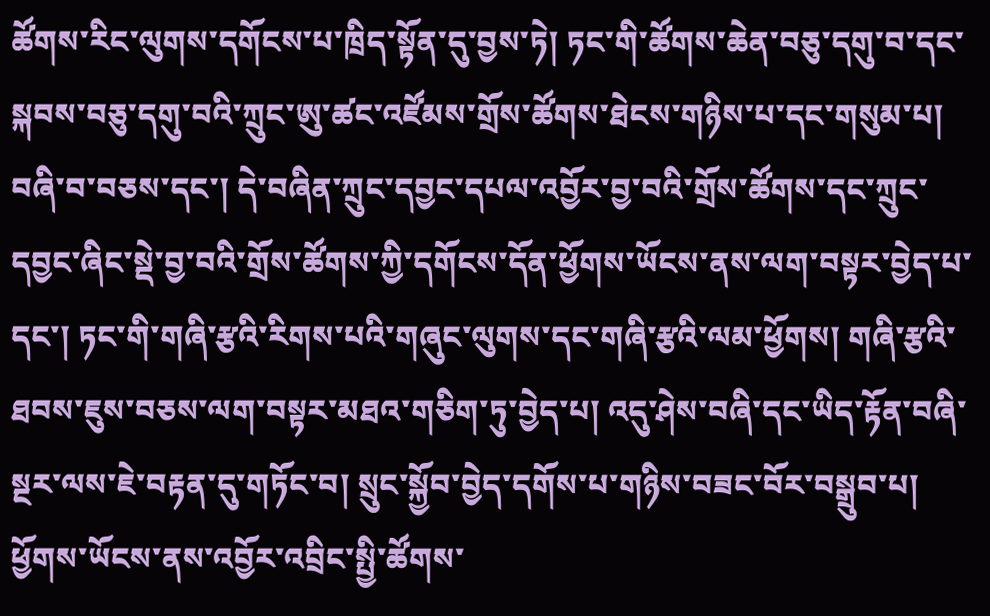ཚོགས་རིང་ལུགས་དགོངས་པ་ཁྲིད་སྟོན་དུ་བྱས་ཏེ། ཏང་གི་ཚོགས་ཆེན་བཅུ་དགུ་བ་དང་སྐབས་བཅུ་དགུ་བའི་ཀྲུང་ཨུ་ཚང་འཛོམས་གྲོས་ཚོགས་ཐེངས་གཉིས་པ་དང་གསུམ་པ། བཞི་བ་བཅས་དང་། དེ་བཞིན་ཀྲུང་དབྱང་དཔལ་འབྱོར་བྱ་བའི་གྲོས་ཚོགས་དང་ཀྲུང་དབྱང་ཞིང་སྡེ་བྱ་བའི་གྲོས་ཚོགས་ཀྱི་དགོངས་དོན་ཕྱོགས་ཡོངས་ནས་ལག་བསྟར་བྱེད་པ་དང་། ཏང་གི་གཞི་རྩའི་རིགས་པའི་གཞུང་ལུགས་དང་གཞི་རྩའི་ལམ་ཕྱོགས། གཞི་རྩའི་ཐབས་ཇུས་བཅས་ལག་བསྟར་མཐའ་གཅིག་ཏུ་བྱེད་པ། འདུ་ཤེས་བཞི་དང་ཡིད་རྟོན་བཞི་སྔར་ལས་ཇེ་བརྟན་དུ་གཏོང་བ། སྲུང་སྐྱོབ་བྱེད་དགོས་པ་གཉིས་བཟང་བོར་བསྒྲུབ་པ། ཕྱོགས་ཡོངས་ནས་འབྱོར་འབྲིང་སྤྱི་ཚོགས་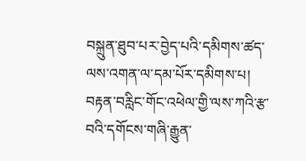བསྐྲུན་ཐུབ་པར་བྱེད་པའི་དམིགས་ཚད་ལས་འགན་ལ་དམ་པོར་དམིགས་པ། བརྟན་བརླིང་གོང་འཕེལ་གྱི་ལས་ཀའི་རྩ་བའི་དགོངས་གཞི་རྒྱུན་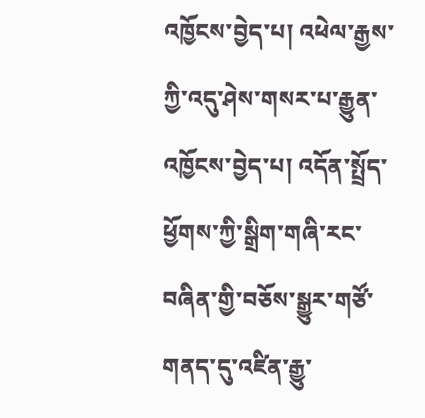འཁྱོངས་བྱེད་པ། འཕེལ་རྒྱས་ཀྱི་འདུ་ཤེས་གསར་པ་རྒྱུན་འཁྱོངས་བྱེད་པ། འདོན་སྤྲོད་ཕྱོགས་ཀྱི་སྒྲིག་གཞི་རང་བཞིན་གྱི་བཅོས་སྒྱུར་གཙོ་གནད་དུ་འཛིན་རྒྱུ་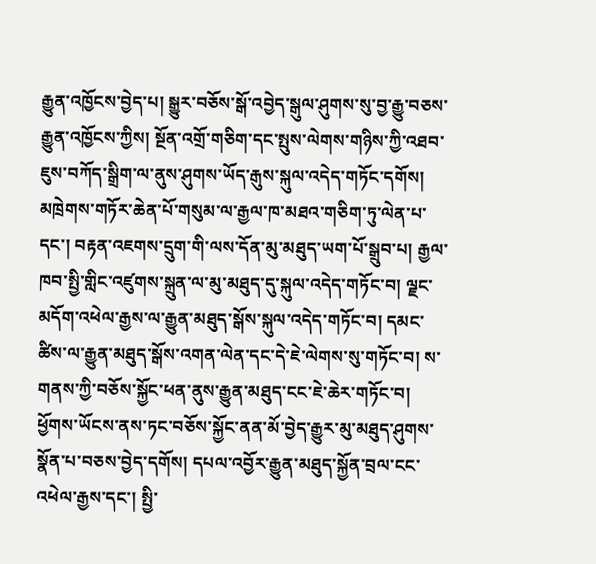རྒྱུན་འཁྱོངས་བྱེད་པ། སྒྱུར་བཅོས་སྒོ་འབྱེད་སྒུལ་ཤུགས་སུ་བྱ་རྒྱུ་བཅས་རྒྱུན་འཁྱོངས་ཀྱིས། སྔོན་འགྲོ་གཅིག་དང་སྤུས་ལེགས་གཉིས་ཀྱི་འཐབ་ཇུས་བཀོད་སྒྲིག་ལ་ནུས་ཤུགས་ཡོད་རྒུས་སྐུལ་འདེད་གཏོང་དགོས། མཁྲེགས་གཏོར་ཆེན་པོ་གསུམ་ལ་རྒྱལ་ཁ་མཐའ་གཅིག་ཏུ་ལེན་པ་དང་། བརྟན་འཇགས་དྲུག་གི་ལས་དོན་མུ་མཐུད་ཡག་པོ་སྒྲུབ་པ། རྒྱལ་ཁབ་སྤྱི་གླིང་འཛུགས་སྐྲུན་ལ་མུ་མཐུད་དུ་སྐུལ་འདེད་གཏོང་བ། ལྗང་མདོག་འཕེལ་རྒྱས་ལ་རྒྱུན་མཐུད་སྒོས་སྐུལ་འདེད་གཏོང་བ། དམང་ཚིས་ལ་རྒྱུན་མཐུད་སྒོས་འགན་ལེན་དང་དེ་ཇེ་ལེགས་སུ་གཏོང་བ། ས་གནས་ཀྱི་བཅོས་སྐྱོང་ཕན་ནུས་རྒྱུན་མཐུད་ངང་ཇེ་ཆེར་གཏོང་བ། ཕྱོགས་ཡོངས་ནས་ཏང་བཅོས་སྐྱོང་ནན་མོ་བྱེད་རྒྱུར་མུ་མཐུད་ཤུགས་སྣོན་པ་བཅས་བྱེད་དགོས། དཔལ་འབྱོར་རྒྱུན་མཐུད་སྐྱོན་བྲལ་ངང་འཕེལ་རྒྱས་དང་། སྤྱི་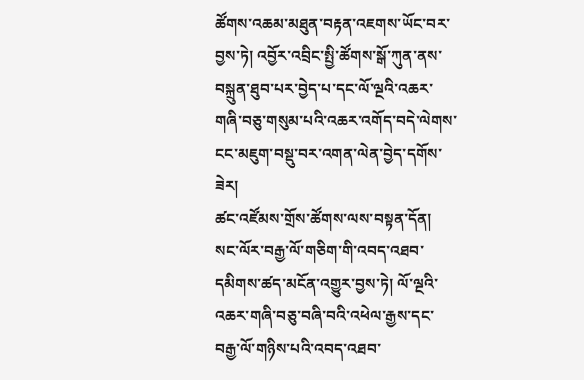ཚོགས་འཆམ་མཐུན་བརྟན་འཇགས་ཡོང་བར་བྱས་ཏེ། འབྱོར་འབྲིང་སྤྱི་ཚོགས་སྒོ་ཀུན་ནས་བསྐྲུན་ཐུབ་པར་བྱེད་པ་དང་ལོ་ལྔའི་འཆར་གཞི་བཅུ་གསུམ་པའི་འཆར་འགོད་བདེ་ལེགས་ངང་མཇུག་བསྡུ་བར་འགན་ལེན་བྱེད་དགོས་ཟེར།
ཚང་འཛོམས་གྲོས་ཚོགས་ལས་བསྟན་དོན། སང་ལོར་བརྒྱ་ལོ་གཅིག་གི་འབད་འཐབ་དམིགས་ཚད་མངོན་འགྱུར་བྱས་ཏེ། ལོ་ལྔའི་འཆར་གཞི་བཅུ་བཞི་བའི་འཕེལ་རྒྱས་དང་བརྒྱ་ལོ་གཉིས་པའི་འབད་འཐབ་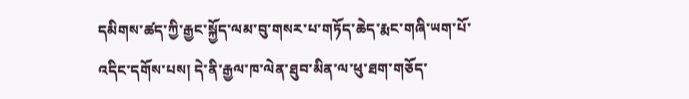དམིགས་ཚད་ཀྱི་རྒྱང་སྐྱོད་ལམ་བུ་གསར་པ་གཏོད་ཆེད་རྨང་གཞི་ཡག་པོ་འདིང་དགོས་པས། དེ་ནི་རྒྱལ་ཁ་ལེན་ཐུབ་མིན་ལ་ཕུ་ཐག་གཅོད་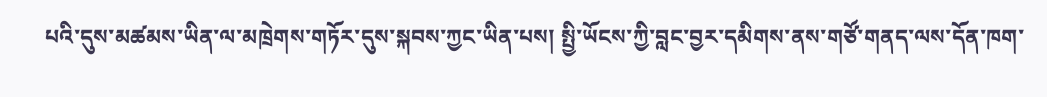པའི་དུས་མཚམས་ཡིན་ལ་མཁྲེགས་གཏོར་དུས་སྐབས་ཀྱང་ཡིན་པས། སྤྱི་ཡོངས་ཀྱི་བླང་བྱར་དམིགས་ནས་གཙོ་གནད་ལས་དོན་ཁག་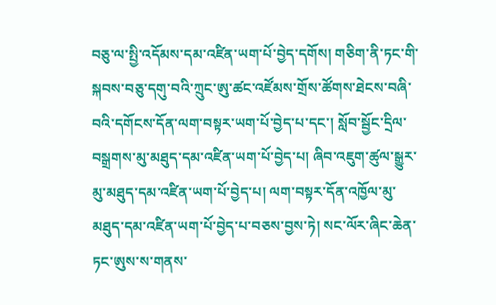བཅུ་ལ་སྤྱི་འདོམས་དམ་འཛིན་ཡག་པོ་བྱེད་དགོས། གཅིག་ནི་ཏང་གི་སྐབས་བཅུ་དགུ་བའི་ཀྲུང་ཨུ་ཚང་འཛོམས་གྲོས་ཚོགས་ཐེངས་བཞི་བའི་དགོངས་དོན་ལག་བསྟར་ཡག་པོ་བྱེད་པ་དང་། སློབ་སྦྱོང་དྲིལ་བསྒྲགས་མུ་མཐུད་དམ་འཛིན་ཡག་པོ་བྱེད་པ། ཞིབ་འཇུག་ཚུལ་སྒྱུར་མུ་མཐུད་དམ་འཛིན་ཡག་པོ་བྱེད་པ། ལག་བསྟར་དོན་འཁྱོལ་མུ་མཐུད་དམ་འཛིན་ཡག་པོ་བྱེད་པ་བཅས་བྱས་ཏེ། སང་ལོར་ཞིང་ཆེན་ཏང་ཨུས་ས་གནས་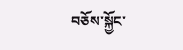བཅོས་སྐྱོང་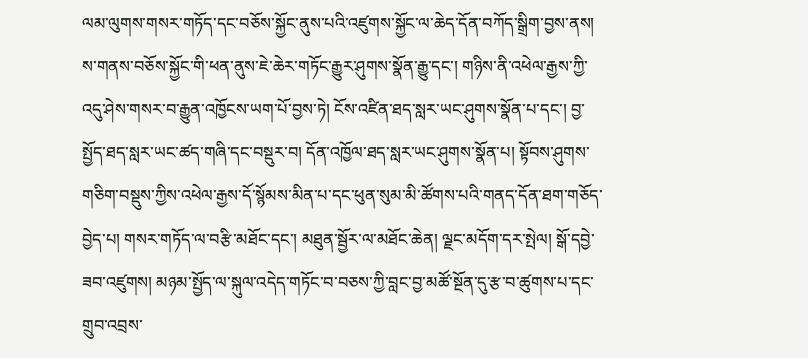ལམ་ལུགས་གསར་གཏོད་དང་བཅོས་སྐྱོང་ནུས་པའི་འཛུགས་སྐྱོང་ལ་ཆེད་དོན་བཀོད་སྒྲིག་བྱས་ནས། ས་གནས་བཅོས་སྐྱོང་གི་ཕན་ནུས་ཇེ་ཆེར་གཏོང་རྒྱུར་ཤུགས་སྣོན་རྒྱུ་དང་། གཉིས་ནི་འཕེལ་རྒྱས་ཀྱི་འདུ་ཤེས་གསར་བ་རྒྱུན་འཁྱོངས་ཡག་པོ་བྱས་ཏེ། ངོས་འཛིན་ཐད་སླར་ཡང་ཤུགས་སྣོན་པ་དང་། བྱ་སྤྱོད་ཐད་སླར་ཡང་ཚད་གཞི་དང་བསྡུར་བ། དོན་འཁྱོལ་ཐད་སླར་ཡང་ཤུགས་སྣོན་པ། སྟོབས་ཤུགས་གཅིག་བསྡུས་ཀྱིས་འཕེལ་རྒྱས་དོ་སྙོམས་མིན་པ་དང་ཕུན་སུམ་མི་ཚོགས་པའི་གནད་དོན་ཐག་གཅོད་བྱེད་པ། གསར་གཏོད་ལ་བརྩི་མཐོང་དང་། མཐུན་སྦྱོར་ལ་མཐོང་ཆེན། ལྗང་མདོག་དར་སྤེལ། སྒོ་དབྱེ་ཟབ་འཛུགས། མཉམ་སྤྱོད་ལ་སྐུལ་འདེད་གཏོང་བ་བཅས་ཀྱི་བླང་བྱ་མཚོ་སྔོན་དུ་རྩ་བ་ཚུགས་པ་དང་གྲུབ་འབྲས་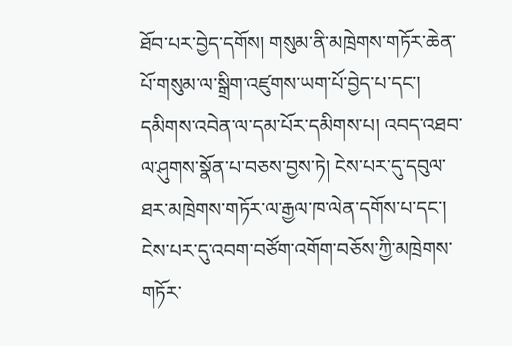ཐོབ་པར་བྱེད་དགོས། གསུམ་ནི་མཁྲེགས་གཏོར་ཆེན་པོ་གསུམ་ལ་སྒྲིག་འཛུགས་ཡག་པོ་བྱེད་པ་དང་། དམིགས་འབེན་ལ་དམ་པོར་དམིགས་པ། འབད་འཐབ་ལ་ཤུགས་སྣོན་པ་བཅས་བྱས་ཏེ། ངེས་པར་དུ་དབུལ་ཐར་མཁྲེགས་གཏོར་ལ་རྒྱལ་ཁ་ལེན་དགོས་པ་དང་། ངེས་པར་དུ་འབག་བཙོག་འགོག་བཅོས་ཀྱི་མཁྲེགས་གཏོར་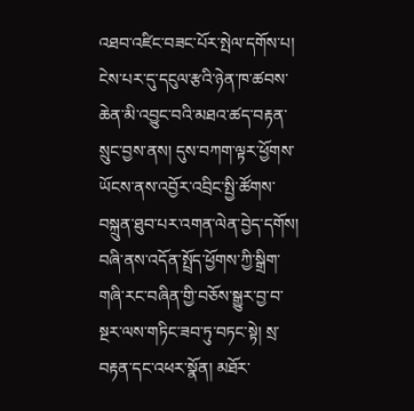འཐབ་འཛིང་བཟང་པོར་སྤེལ་དགོས་པ། ངེས་པར་དུ་དངུལ་རྩའི་ཉེན་ཁ་ཚབས་ཆེན་མི་འབྱུང་བའི་མཐའ་ཚད་བརྟན་སྲུང་བྱས་ནས། དུས་བཀག་ལྟར་ཕྱོགས་ཡོངས་ནས་འབྱོར་འབྲིང་སྤྱི་ཚོགས་བསྐྲུན་ཐུབ་པར་འགན་ལེན་བྱེད་དགོས། བཞི་ནས་འདོན་སྤྲོད་ཕྱོགས་ཀྱི་སྒྲིག་གཞི་རང་བཞིན་གྱི་བཅོས་སྒྱུར་བྱ་བ་སྔར་ལས་གཏིང་ཟབ་ཏུ་བཏང་སྟེ། སྲ་བརྟན་དང་འཕར་སྣོན། མཐོར་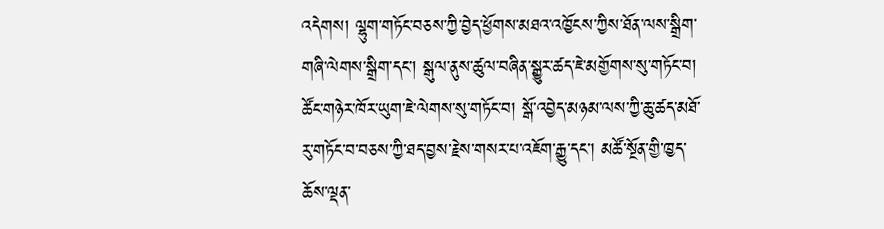འདེགས། ལྷུག་གཏོང་བཅས་ཀྱི་བྱེད་ཕྱོགས་མཐའ་འཁྱོངས་ཀྱིས་ཐོན་ལས་སྒྲིག་གཞི་ལེགས་སྒྲིག་དང་། སྒུལ་ནུས་ཚུལ་བཞིན་སྒྱུར་ཚད་ཇེ་མགྱོགས་སུ་གཏོང་བ། ཚོང་གཉེར་ཁོར་ཡུག་ཇེ་ལེགས་སུ་གཏོང་བ། སྒོ་འབྱེད་མཉམ་ལས་ཀྱི་ཆུ་ཚད་མཐོ་རུ་གཏོང་བ་བཅས་ཀྱི་ཐད་བྱས་རྗེས་གསར་པ་འཇོག་རྒྱུ་དང་། མཚོ་སྔོན་གྱི་ཁྱད་ཆོས་ལྡན་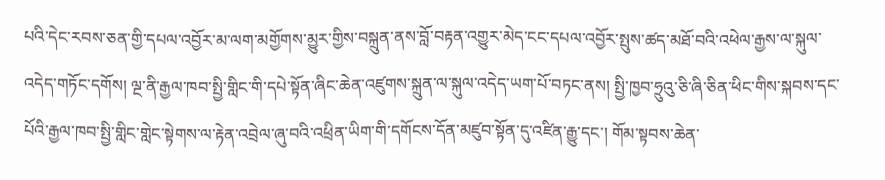པའི་དེང་རབས་ཅན་གྱི་དཔལ་འབྱོར་མ་ལག་མགྱོགས་མྱུར་གྱིས་བསྐྲུན་ནས་བློ་བརྟན་འགྱུར་མེད་ངང་དཔལ་འབྱོར་སྤུས་ཚད་མཐོ་བའི་འཕེལ་རྒྱས་ལ་སྐུལ་འདེད་གཏོང་དགོས། ལྔ་ནི་རྒྱལ་ཁབ་སྤྱི་གླིང་གི་དཔེ་སྟོན་ཞིང་ཆེན་འཛུགས་སྐྲུན་ལ་སྐུལ་འདེད་ཡག་པོ་བཏང་ནས། སྤྱི་ཁྱབ་ཧྲུའུ་ཅི་ཞི་ཅིན་ཕིང་གིས་སྐབས་དང་པོའི་རྒྱལ་ཁབ་སྤྱི་གླིང་གླེང་སྟེགས་ལ་རྟེན་འབྲེལ་ཞུ་བའི་འཕྲིན་ཡིག་གི་དགོངས་དོན་མཛུབ་སྟོན་དུ་འཛིན་རྒྱུ་དང་། གོམ་སྟབས་ཆེན་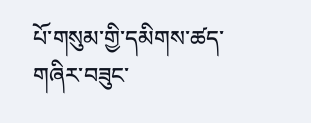པོ་གསུམ་གྱི་དམིགས་ཚད་གཞིར་བཟུང་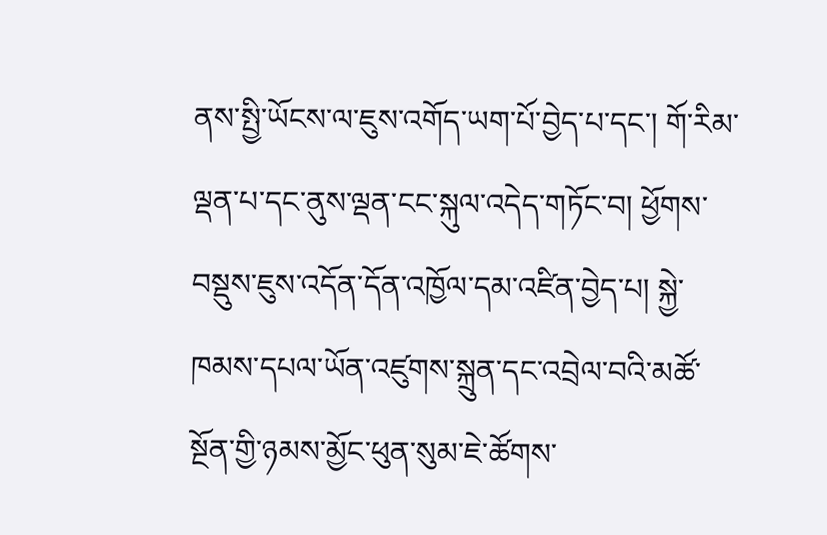ནས་སྤྱི་ཡོངས་ལ་ཇུས་འགོད་ཡག་པོ་བྱེད་པ་དང་། གོ་རིམ་ལྡན་པ་དང་ནུས་ལྡན་ངང་སྐུལ་འདེད་གཏོང་བ། ཕྱོགས་བསྡུས་ཇུས་འདོན་དོན་འཁྱོལ་དམ་འཛིན་བྱེད་པ། སྐྱེ་ཁམས་དཔལ་ཡོན་འཛུགས་སྐྲུན་དང་འབྲེལ་བའི་མཚོ་སྔོན་གྱི་ཉམས་མྱོང་ཕུན་སུམ་ཇེ་ཚོགས་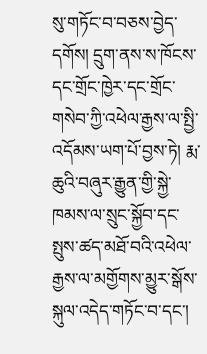སུ་གཏོང་བ་བཅས་བྱེད་དགོས། དྲུག་ནས་ས་ཁོངས་དང་གྲོང་ཁྱེར་དང་གྲོང་གསེབ་ཀྱི་འཕེལ་རྒྱས་ལ་སྤྱི་འདོམས་ཡག་པོ་བྱས་ཏེ། རྨ་ཆུའི་བཞུར་རྒྱུན་གྱི་སྐྱེ་ཁམས་ལ་སྲུང་སྐྱོབ་དང་སྤུས་ཚད་མཐོ་བའི་འཕེལ་རྒྱས་ལ་མགྱོགས་མྱུར་སྒོས་སྐུལ་འདེད་གཏོང་བ་དང་།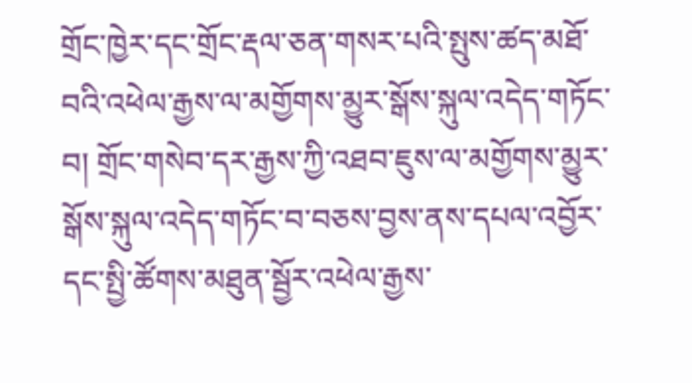གྲོང་ཁྱེར་དང་གྲོང་རྡལ་ཅན་གསར་པའི་སྤུས་ཚད་མཐོ་བའི་འཕེལ་རྒྱས་ལ་མགྱོགས་མྱུར་སྒོས་སྐུལ་འདེད་གཏོང་བ། གྲོང་གསེབ་དར་རྒྱས་ཀྱི་འཐབ་ཇུས་ལ་མགྱོགས་མྱུར་སྒོས་སྐུལ་འདེད་གཏོང་བ་བཅས་བྱས་ནས་དཔལ་འབྱོར་དང་སྤྱི་ཚོགས་མཐུན་སྦྱོར་འཕེལ་རྒྱས་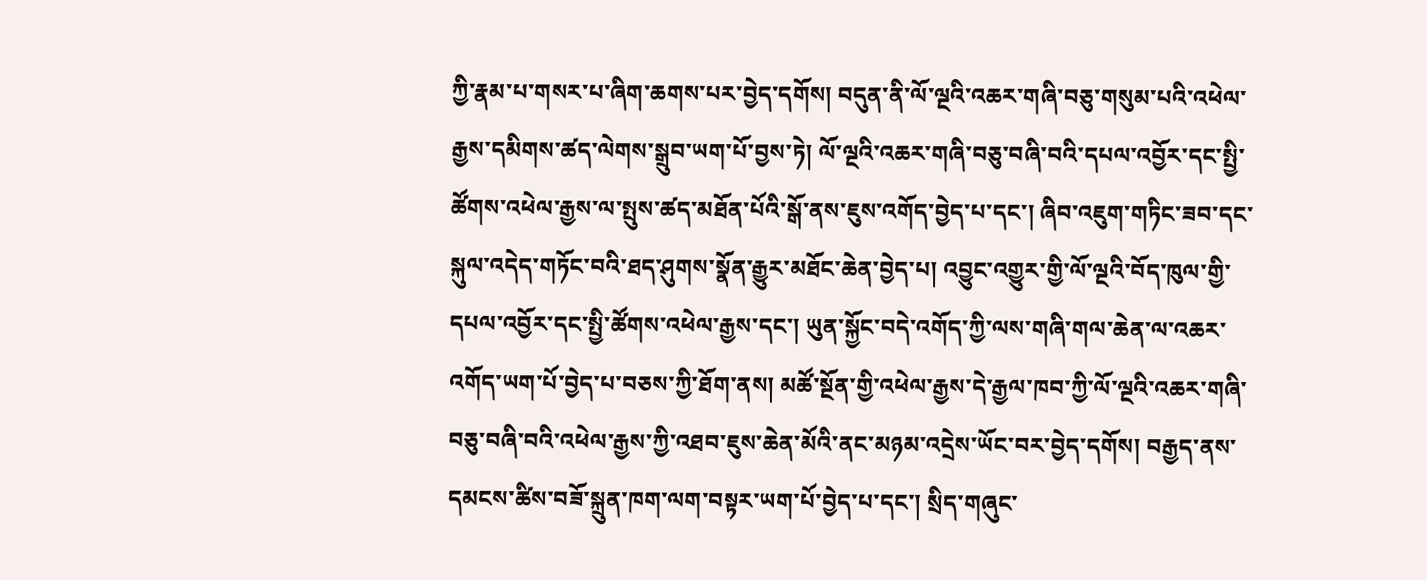ཀྱི་རྣམ་པ་གསར་པ་ཞིག་ཆགས་པར་བྱེད་དགོས། བདུན་ནི་ལོ་ལྔའི་འཆར་གཞི་བཅུ་གསུམ་པའི་འཕེལ་རྒྱས་དམིགས་ཚད་ལེགས་སྒྲུབ་ཡག་པོ་བྱས་ཏེ། ལོ་ལྔའི་འཆར་གཞི་བཅུ་བཞི་བའི་དཔལ་འབྱོར་དང་སྤྱི་ཚོགས་འཕེལ་རྒྱས་ལ་སྤུས་ཚད་མཐོན་པོའི་སྒོ་ནས་ཇུས་འགོད་བྱེད་པ་དང་། ཞིབ་འཇུག་གཏིང་ཟབ་དང་སྐུལ་འདེད་གཏོང་བའི་ཐད་ཤུགས་སྣོན་རྒྱུར་མཐོང་ཆེན་བྱེད་པ། འབྱུང་འགྱུར་གྱི་ལོ་ལྔའི་བོད་ཁུལ་གྱི་དཔལ་འབྱོར་དང་སྤྱི་ཚོགས་འཕེལ་རྒྱས་དང་། ཡུན་སྐྱོང་བདེ་འགོད་ཀྱི་ལས་གཞི་གལ་ཆེན་ལ་འཆར་འགོད་ཡག་པོ་བྱེད་པ་བཅས་ཀྱི་ཐོག་ནས། མཚོ་སྔོན་གྱི་འཕེལ་རྒྱས་དེ་རྒྱལ་ཁབ་ཀྱི་ལོ་ལྔའི་འཆར་གཞི་བཅུ་བཞི་བའི་འཕེལ་རྒྱས་ཀྱི་འཐབ་ཇུས་ཆེན་མོའི་ནང་མཉམ་འདྲེས་ཡོང་བར་བྱེད་དགོས། བརྒྱད་ནས་དམངས་ཚིས་བཟོ་སྐྲུན་ཁག་ལག་བསྟར་ཡག་པོ་བྱེད་པ་དང་། སྲིད་གཞུང་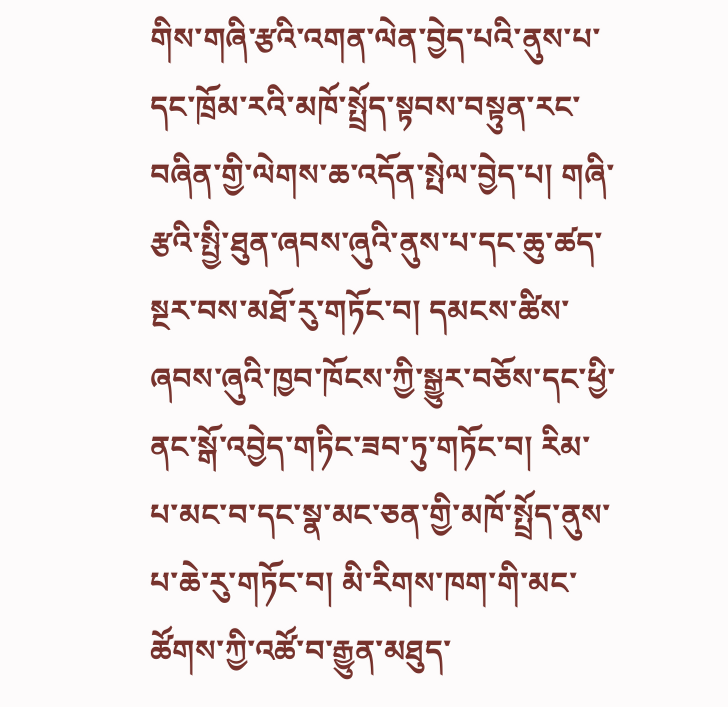གིས་གཞི་རྩའི་འགན་ལེན་བྱེད་པའི་ནུས་པ་དང་ཁྲོམ་རའི་མཁོ་སྤྲོད་སྟབས་བསྟུན་རང་བཞིན་གྱི་ལེགས་ཆ་འདོན་སྤེལ་བྱེད་པ། གཞི་རྩའི་སྤྱི་ཐུན་ཞབས་ཞུའི་ནུས་པ་དང་ཆུ་ཚད་སྔར་བས་མཐོ་རུ་གཏོང་བ། དམངས་ཚིས་ཞབས་ཞུའི་ཁྱབ་ཁོངས་ཀྱི་སྒྱུར་བཅོས་དང་ཕྱི་ནང་སྒོ་འབྱེད་གཏིང་ཟབ་ཏུ་གཏོང་བ། རིམ་པ་མང་བ་དང་སྣ་མང་ཅན་གྱི་མཁོ་སྤྲོད་ནུས་པ་ཆེ་རུ་གཏོང་བ། མི་རིགས་ཁག་གི་མང་ཚོགས་ཀྱི་འཚོ་བ་རྒྱུན་མཐུད་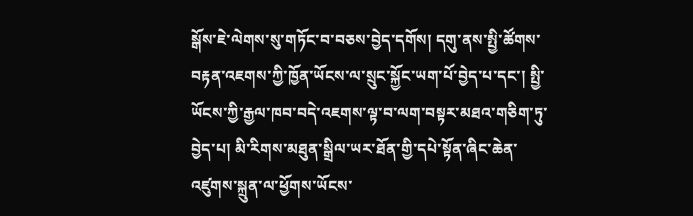སྒོས་ཇེ་ལེགས་སུ་གཏོང་བ་བཅས་བྱེད་དགོས། དགུ་ནས་སྤྱི་ཚོགས་བརྟན་འཇགས་ཀྱི་ཁྱོན་ཡོངས་ལ་སྲུང་སྐྱོང་ཡག་པོ་བྱེད་པ་དང་། སྤྱི་ཡོངས་ཀྱི་རྒྱལ་ཁབ་བདེ་འཇགས་ལྟ་བ་ལག་བསྟར་མཐའ་གཅིག་ཏུ་བྱེད་པ། མི་རིགས་མཐུན་སྒྲིལ་ཡར་ཐོན་གྱི་དཔེ་སྟོན་ཞིང་ཆེན་འཛུགས་སྐྲུན་ལ་ཕྱོགས་ཡོངས་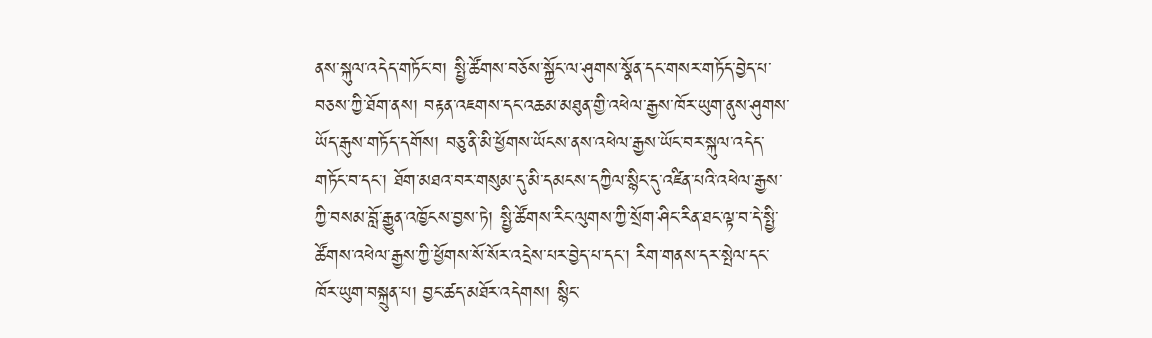ནས་སྐུལ་འདེད་གཏོང་བ། སྤྱི་ཚོགས་བཅོས་སྐྱོང་ལ་ཤུགས་སྣོན་དང་གསར་གཏོད་བྱེད་པ་བཅས་ཀྱི་ཐོག་ནས། བརྟན་འཇགས་དང་འཆམ་མཐུན་གྱི་འཕེལ་རྒྱས་ཁོར་ཡུག་ནུས་ཤུགས་ཡོད་རྒུས་གཏོད་དགོས། བཅུ་ནི་མི་ཕྱོགས་ཡོངས་ནས་འཕེལ་རྒྱས་ཡོང་བར་སྐུལ་འདེད་གཏོང་བ་དང་། ཐོག་མཐའ་བར་གསུམ་དུ་མི་དམངས་དཀྱིལ་སྙིང་དུ་འཛིན་པའི་འཕེལ་རྒྱས་ཀྱི་བསམ་བློ་རྒྱུན་འཁྱོངས་བྱས་ཏེ། སྤྱི་ཚོགས་རིང་ལུགས་ཀྱི་སྲོག་ཤིང་རིན་ཐང་ལྟ་བ་དེ་སྤྱི་ཚོགས་འཕེལ་རྒྱས་ཀྱི་ཕྱོགས་སོ་སོར་འདྲེས་པར་བྱེད་པ་དང་། རིག་གནས་དར་སྤེལ་དང་ཁོར་ཡུག་བསྐྲུན་པ། བྱང་ཚད་མཐོར་འདེགས། སྙིང་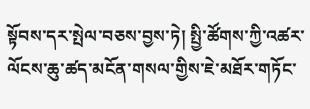སྟོབས་དར་སྤེལ་བཅས་བྱས་ཏེ། སྤྱི་ཚོགས་ཀྱི་འཚར་ལོངས་ཆུ་ཚད་མངོན་གསལ་གྱིས་ཇེ་མཐོར་གཏོང་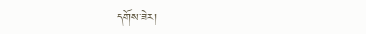དགོས་ཟེར།